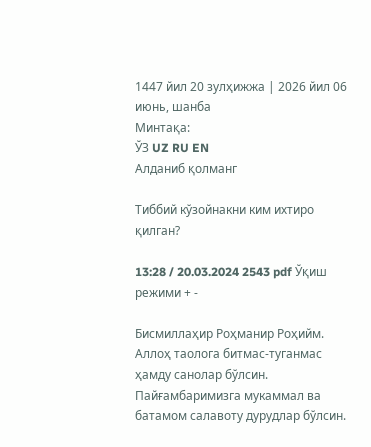1447 йил 20 зулҳижжа | 2026 йил 06 июнь, шанба
Минтақа:
ЎЗ UZ RU EN
Алданиб қолманг

Тиббий кўзойнакни ким ихтиро қилган?

13:28 / 20.03.2024 2543 pdf Ўқиш режими + -

Бисмиллаҳир Роҳманир Роҳийм.
Аллоҳ таолога битмас-туганмас ҳамду санолар бўлсин.
Пайғамбаримизга мукаммал ва батамом салавоту дурудлар бўлсин.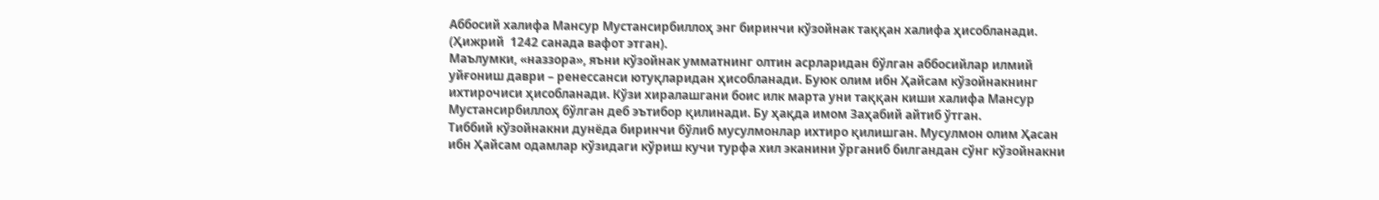Аббосий халифа Мансур Мустансирбиллоҳ энг биринчи кўзойнак таққан халифа ҳисобланади. (Ҳижрий  1242 санада вафот этган).
Маълумки, «наззора», яъни кўзойнак умматнинг олтин асрларидан бўлган аббосийлар илмий уйғониш даври – ренессанси ютуқларидан ҳисобланади. Буюк олим ибн Ҳайсам кўзойнакнинг ихтирочиси ҳисобланади. Кўзи хиралашгани боис илк марта уни таққан киши халифа Мансур Мустансирбиллоҳ бўлган деб эътибор қилинади. Бу ҳақда имом Заҳабий айтиб ўтган.
Тиббий кўзойнакни дунёда биринчи бўлиб мусулмонлар ихтиро қилишган. Мусулмон олим Ҳасан ибн Ҳайсам одамлар кўзидаги кўриш кучи турфа хил эканини ўрганиб билгандан сўнг кўзойнакни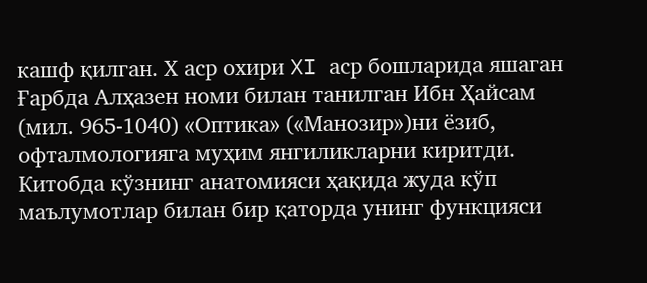кашф қилган. Х аср охири XI аср бошларида яшаган Ғарбда Алҳазен номи билан танилган Ибн Ҳайсам (мил. 965-1040) «Оптика» («Манозир»)ни ёзиб, офталмологияга муҳим янгиликларни киритди. Китобда кўзнинг анатомияси ҳақида жуда кўп маълумотлар билан бир қаторда унинг функцияси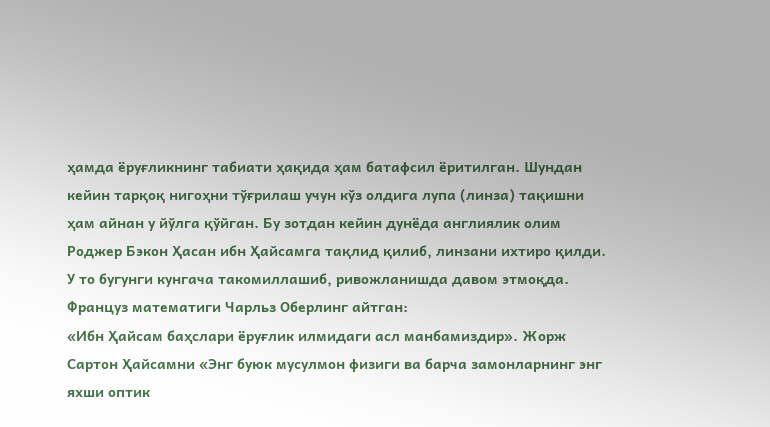ҳамда ёруғликнинг табиати ҳақида ҳам батафсил ёритилган. Шундан кейин тарқоқ нигоҳни тўғрилаш учун кўз олдига лупа (линза) тақишни ҳам айнан у йўлга қўйган. Бу зотдан кейин дунёда англиялик олим Роджер Бэкон Ҳасан ибн Ҳайсамга тақлид қилиб, линзани ихтиро қилди. У то бугунги кунгача такомиллашиб, ривожланишда давом этмоқда.
Француз математиги Чарльз Оберлинг айтган:
«Ибн Ҳайсам баҳслари ёруғлик илмидаги асл манбамиздир». Жорж Сартон Ҳайсамни «Энг буюк мусулмон физиги ва барча замонларнинг энг яхши оптик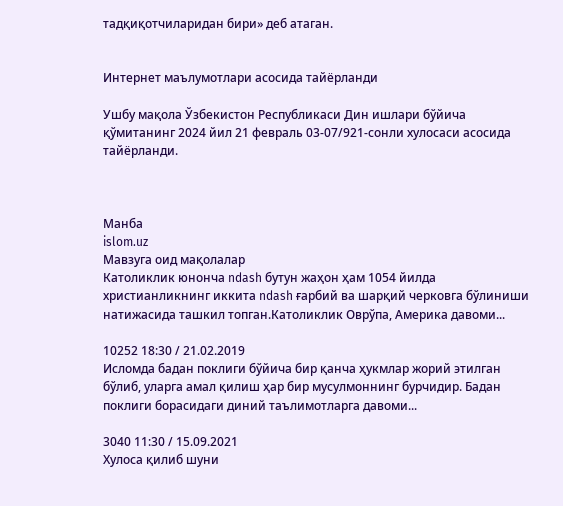тадқиқотчиларидан бири» деб атаган.


Интернет маълумотлари асосида тайёрланди

Ушбу мақола Ўзбекистон Республикаси Дин ишлари бўйича қўмитанинг 2024 йил 21 февраль 03-07/921-сонли хулосаси асосида тайёрланди.



Манба
islom.uz
Мавзуга оид мақолалар
Католиклик юнонча ndash бутун жаҳон ҳам 1054 йилда христианликнинг иккита ndash ғарбий ва шарқий черковга бўлиниши натижасида ташкил топган.Католиклик Оврўпа, Америка давоми...

10252 18:30 / 21.02.2019
Исломда бадан поклиги бўйича бир қанча ҳукмлар жорий этилган бўлиб, уларга амал қилиш ҳар бир мусулмоннинг бурчидир. Бадан поклиги борасидаги диний таълимотларга давоми...

3040 11:30 / 15.09.2021
Хулоса қилиб шуни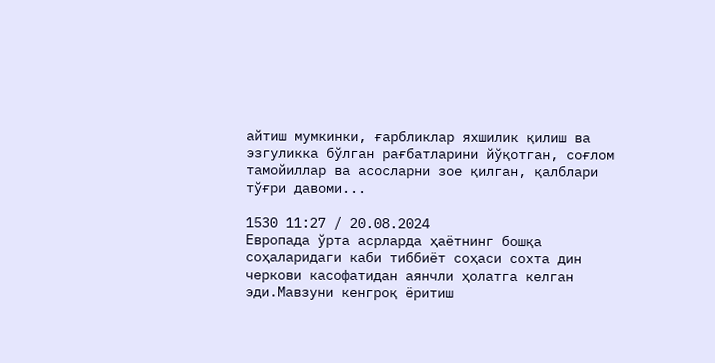айтиш мумкинки, ғарбликлар яхшилик қилиш ва эзгуликка бўлган рағбатларини йўқотган, соғлом тамойиллар ва асосларни зое қилган, қалблари тўғри давоми...

1530 11:27 / 20.08.2024
Европада ўрта асрларда ҳаётнинг бошқа соҳаларидаги каби тиббиёт соҳаси сохта дин черкови касофатидан аянчли ҳолатга келган эди.Мавзуни кенгроқ ёритиш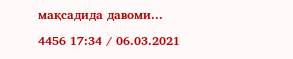мақсадида давоми...

4456 17:34 / 06.03.2021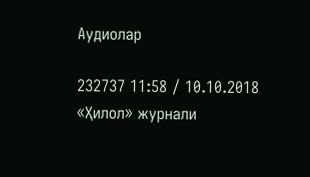Аудиолар

232737 11:58 / 10.10.2018
«Ҳилол» журнали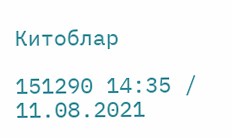Китоблар

151290 14:35 / 11.08.2021